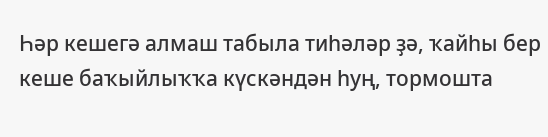Һәр кешегә алмаш табыла тиһәләр ҙә, ҡайһы бер кеше баҡыйлыҡҡа күскәндән һуң, тормошта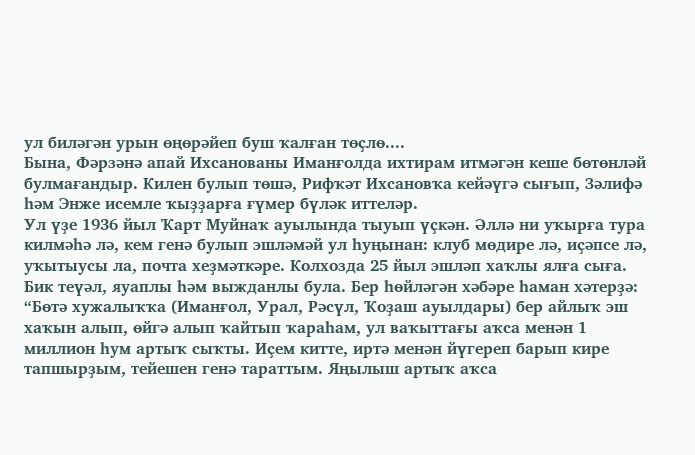ул биләгән урын өңөрәйеп буш ҡалған төҫлө....
Бына, Фәрзәнә апай Ихсанованы Иманғолда ихтирам итмәгән кеше бөтөнләй булмағандыр. Килен булып төшә, Рифҡәт Ихсановҡа кейәүгә сығып, Зәлифә һәм Энже исемле ҡыҙҙарға ғүмер бүләк иттеләр.
Ул үҙе 1936 йыл Ҡарт Муйнаҡ ауылында тыуып үҫкән. Әллә ни уҡырға тура килмәһә лә, кем генә булып эшләмәй ул һуңынан: клуб мөдире лә, иҫәпсе лә, уҡытыусы ла, почта хеҙмәткәре. Колхозда 25 йыл эшләп хаҡлы ялға сыға. Бик теүәл, яуаплы һәм выжданлы була. Бер һөйләгән хәбәре һаман хәтерҙә: “Бөтә хужалыҡҡа (Иманғол, Урал, Рәсүл, Ҡоҙаш ауылдары) бер айлыҡ эш хаҡын алып, өйгә алып ҡайтып ҡараһам, ул ваҡыттағы аҡса менән 1 миллион һум артыҡ сыҡты. Иҫем китте, иртә менән йүгереп барып кире тапшырҙым, тейешен генә тараттым. Яңылыш артыҡ аҡса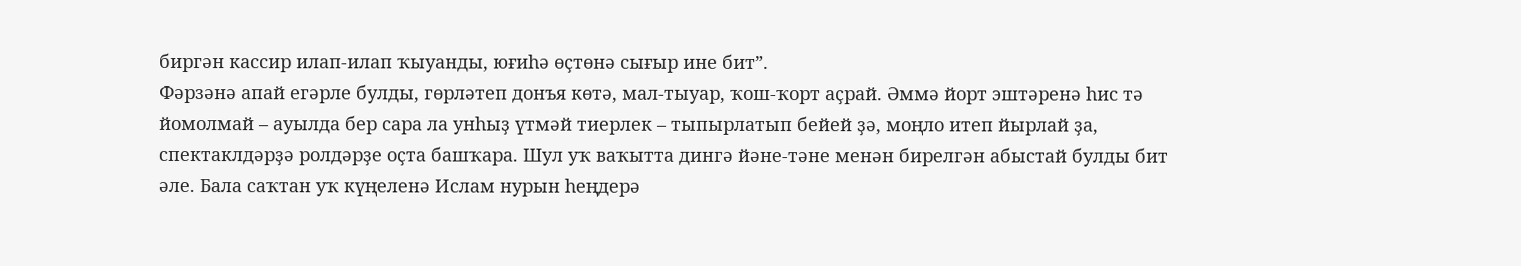биргән кассир илап-илап ҡыуанды, юғиһә өҫтөнә сығыр ине бит”.
Фәрзәнә апай егәрле булды, гөрләтеп донъя көтә, мал-тыуар, ҡош-ҡорт аҫрай. Әммә йорт эштәренә һис тә йомолмай – ауылда бер сара ла унһыҙ үтмәй тиерлек – тыпырлатып бейей ҙә, моңло итеп йырлай ҙа, спектаклдәрҙә ролдәрҙе оҫта башҡара. Шул уҡ ваҡытта дингә йәне-тәне менән бирелгән абыстай булды бит әле. Бала саҡтан уҡ күңеленә Ислам нурын һеңдерә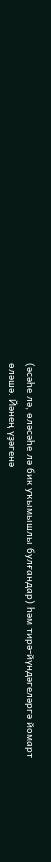(әсәһе лә, өләсәһе лә бик уҡымышлы булғандар) һәм тирә-йүндәгеләргә йомарт өләшә. Йәнең үҙәгенә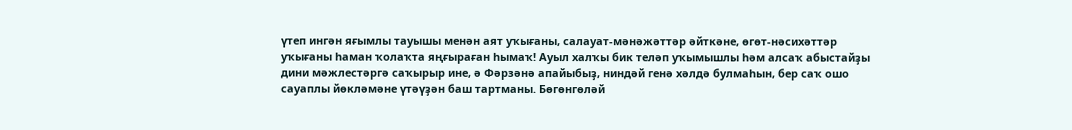үтеп ингән яғымлы тауышы менән аят уҡығаны, салауат-мәнәжәттәр әйткәне, өгөт-нәсихәттәр уҡығаны һаман ҡолаҡта яңғыраған һымаҡ! Ауыл халҡы бик теләп уҡымышлы һәм алсаҡ абыстайҙы дини мәжлестәргә саҡырыр ине, ә Фәрзәнә апайыбыҙ, ниндәй генә хәлдә булмаһын, бер саҡ ошо сауаплы йөкләмәне үтәүҙән баш тартманы. Бөгөнгөләй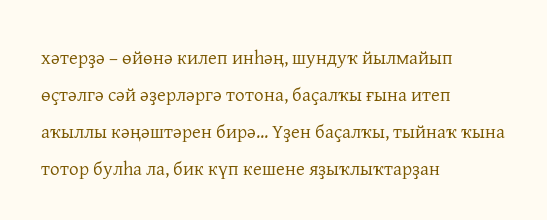хәтерҙә – өйөнә килеп инһәң, шундуҡ йылмайып өҫтәлгә сәй әҙерләргә тотона, баҫалҡы ғына итеп аҡыллы кәңәштәрен бирә... Үҙен баҫалҡы, тыйнаҡ ҡына тотор булһа ла, бик күп кешене яҙыҡлыҡтарҙан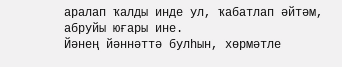аралап ҡалды инде ул, ҡабатлап әйтәм, абруйы юғары ине.
Йәнең йәннәттә булһын, хөрмәтле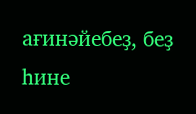ағинәйебеҙ, беҙ һине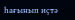һағынып иҫтә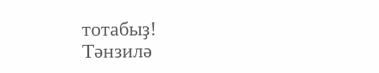тотабыҙ!
Тәнзилә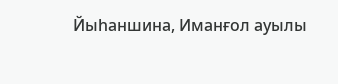Йыһаншина, Иманғол ауылы